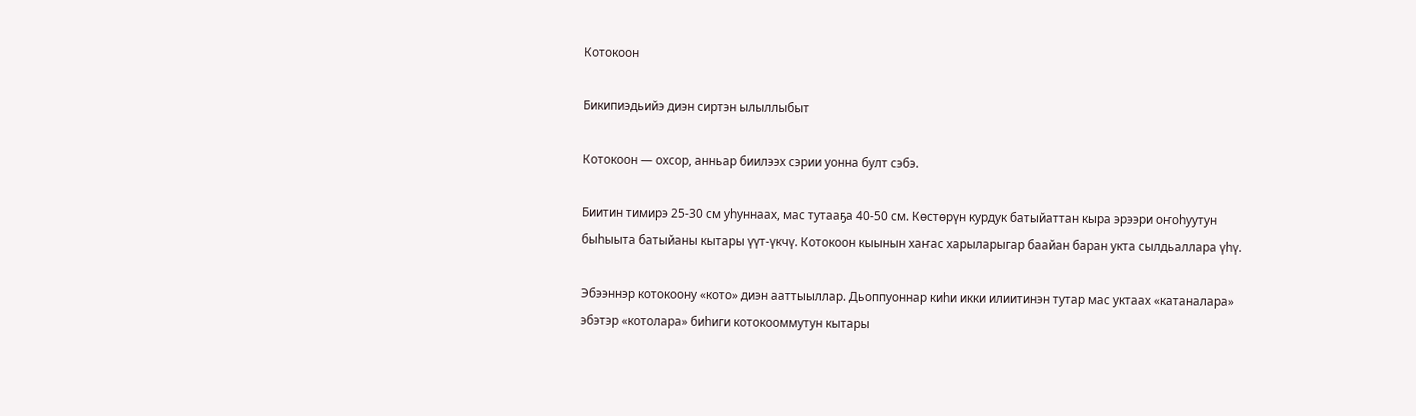Котокоон

Бикипиэдьийэ диэн сиртэн ылыллыбыт

Котокоон — охсор, анньар биилээх сэрии уонна булт сэбэ.

Биитин тимирэ 25-30 см уһуннаах, мас тутааҕа 40-50 см. Көстөрүн курдук батыйаттан кыра эрээри оҥоһуутун быһыыта батыйаны кытары үүт-үкчү. Котокоон кыынын хаҥас харыларыгар баайан баран укта сылдьаллара үһү.

Эбээннэр котокоону «кото» диэн ааттыыллар. Дьоппуоннар киһи икки илиитинэн тутар мас уктаах «катаналара» эбэтэр «котолара» биһиги котокооммутун кытары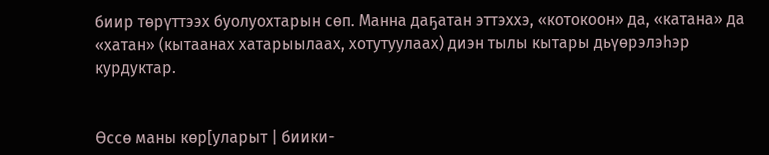биир төрүттээх буолуохтарын сөп. Манна даҕатан эттэххэ, «котокоон» да, «катана» да «хатан» (кытаанах хатарыылаах, хотутуулаах) диэн тылы кытары дьүөрэлэһэр курдуктар.


Өссө маны көр[уларыт | биики-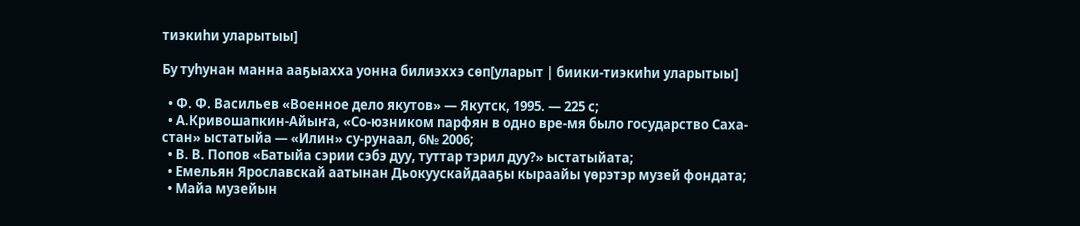тиэкиһи уларытыы]

Бу туһунан манна ааҕыахха уонна билиэххэ сөп[уларыт | биики-тиэкиһи уларытыы]

  • Ф. Ф. Васильев «Военное дело якутов» — Якутск, 1995. — 225 с;
  • А.Кривошапкин-Айыҥа, «Со-юзником парфян в одно вре-мя было государство Саха-стан» ыстатыйа — «Илин» су-рунаал, 6№ 2006;
  • В. В. Попов «Батыйа сэрии сэбэ дуу, туттар тэрил дуу?» ыстатыйата;
  • Емельян Ярославскай аатынан Дьокуускайдааҕы кыраайы үөрэтэр музей фондата;
  • Майа музейын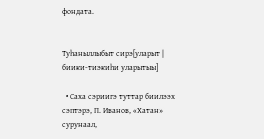фондата.


Туһаныллыбыт сирэ[уларыт | биики-тиэкиһи уларытыы]

  • Саха сэриигэ туттар биилээх сэптэрэ, П. Иванов, «Хатан» сурунаал,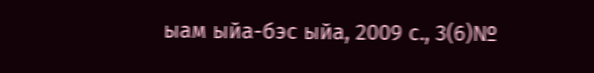ыам ыйа-бэс ыйа, 2009 с., 3(6)№